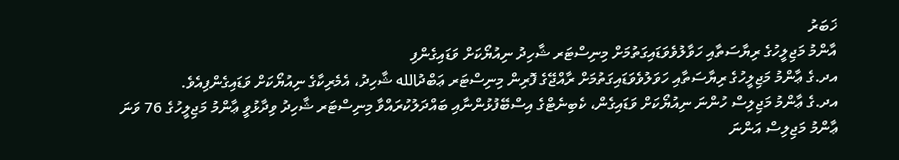ޚަބަރު
އާންމު މަޖިލީހުގެ ރިޔާސަތާއި ހަވާލުވެވަޑައިގަތުމަށް މިނިސްޓަރ ޝާހިދު ނިއުޔޯކަށް ވަޑައިގެންފި
އދ.ގެ ޢާންމު މަޖިލީހުގެ ރިޔާސަތާއި ހަވަލުވެވަޑައިގަތުމަށް ރާއްޖޭގެ ފޮރިން މިނިސްޓަރ ޢަބްދުالله ޝާހިދު، އެމެރިކާގެ ނިއުޔޯކަށް ވަޑައިގެންފިއެވެ.
އދ.ގެ ޢާންމު މަޖިލިސް ހުންނަ ނިއުޔޯކަށް ވަޑައިގެން، ކެބިނެޓްގެ އިސްބޭފުޅުންނާއި ބައްދަލުކުރައްވާ މިނިސްޓަރ ޝާހިދު ވިދާޅުވީ ޢާންމު މަޖިލީހުގެ 76 ވަނަ ޢާންމު މަޖިލިސް އަންނަ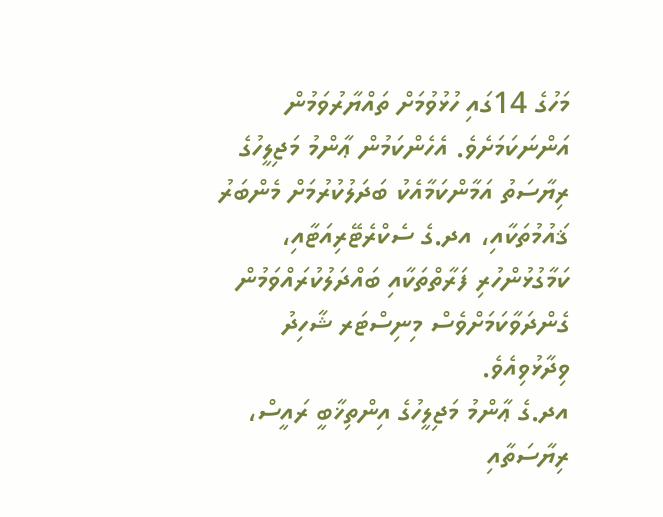މަހުގެ 14ގައި ހުޅުވުމަށް ތައްޔާރުވަމުން އަންނަކަމަށެވެ. އެހެންކަމުން ޢާންމު މަޖިލީހުގެ ރިޔާސަތު އަމާންކަމާއެކު ބަދަލުކުރުމަށް މެންބަރު ޤައުމުތަކާއި، އދ.ގެ ސެކްރެޓޭރިއަޓާއި، ކަމާގުޅުންހުރި ފަރާތްތަކާއި ބައްދަލުކުރައްވަމުން ގެންދަވާކަމަށްވެސް މިނިސްޓަރ ޝާހިދު ވިދާޅުވިއެވެ.
އދ.ގެ ޢާންމު މަޖިލީހުގެ އިންތިޚާބީ ރައީސް، ރިޔާސަތާއި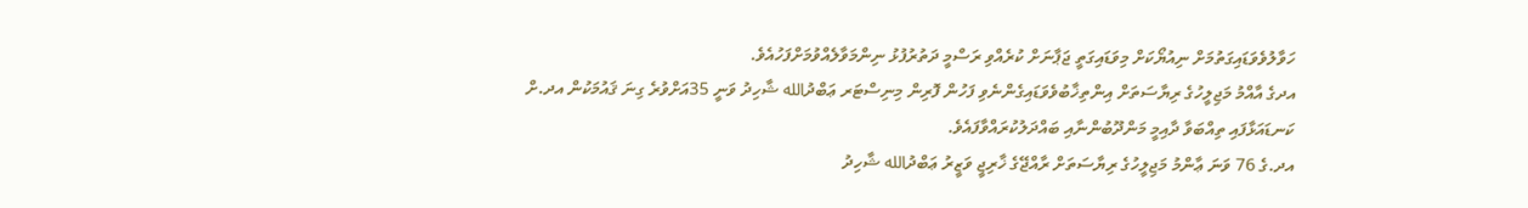ހަވާލުވެވަޑައިގަތުމަށް ނިއުޔޯކަށް މިވަޑައިގަތީ ޖަޕާނަށް ކުރެއްވި ރަސްމީ ދަތުރުފުޅު ނިންމަވާލެއްވުމަށްފަހުއެވެ.
އދގެ އާއްމު މަޖިލީހުގެ ރިޔާސަތަށް އިންތިޚާބުވެވަޑައިގެންނެވި ފަހުން ފޮރިން މިނިސްޓަރ ޢަބްދުالله ޝާހިދު ވަނީ 35އަށްވުރެ ގިނަ ޤައުމަކުން އދ.ށް ކަނޑައަޅާފައި ތިއްބަވާ ދާއިމީ މަންދޫބުންނާއި ބައްދަލުކުރައްވާފައެވެ.
އދ.ގެ 76 ވަނަ ޢާންމު މަޖިލީހުގެ ރިޔާސަތަށް ރާއްޖޭގެ ޚާރިޖީ ވަޒީރު ޢަބްދުالله ޝާހިދު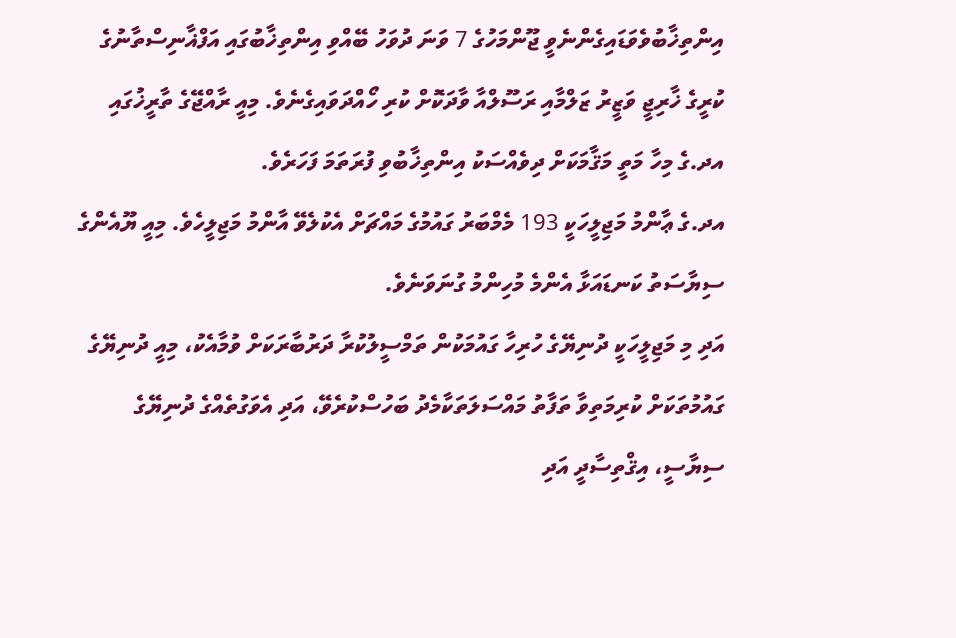އިންތިޚާބުވެވަޑައިގެންނެވީ ޖޫންމަހުގެ 7 ވަނަ ދުވަހު ބޭއްވި އިންތިޚާބުގައި އަފްޣާނިސްތާނުގެ ކުރީގެ ޚާރިޖީ ވަޒީރު ޒަލްމާއި ރަސޫލްއާ ވާދަކޮށް ކުރި ހޯއްދަވައިގެނެވެ. މިއީ ރާއްޖޭގެ ތާރީޚުގައި އދ.ގެ މިހާ މަތީ މަޤާމަކަށް ދިވެއްސަކު އިންތިޚާބުވި ފުރަތަމަ ފަހަރެވެ.
އދ.ގެ ޢާންމު މަޖިލީހަކީ 193 މެމްބަރު ގައުމުގެ މައްޗަށް އެކުލެވޭ އާންމު މަޖިލީހެވެ. މިއީ ޔޫއެންގެ ސިޔާސަތު ކަނޑައަޅާ އެންމެ މުހިންމު ގުނަވަނެވެ.
އަދި މި މަޖިލީހަކީ ދުނިޔޭގެ ހުރިހާ ގައުމަކުން ތަމްސީލުކުރާ ދަރުބާރަކަށް ވުމާއެކު، މިއީ ދުނިޔޭގެ ގައުމުތަކަށް ކުރިމަތިވާ ތަފާތު މައްސަލަތަކާމެދު ބަހުސްކުރެވޭ، އަދި އެވަގުތެއްގެ ދުނިޔޭގެ ސިޔާސީ، އިޤްތިސާދީ އަދި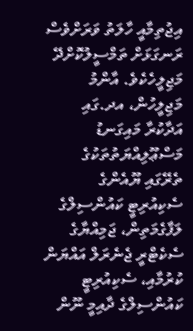އިޖުތިމާއީ ހާލަތު ވަރަށްވެސް ރަނގަޅަށް ތަމްސީލުކޮށްދޭ މަޖިލީހެކެވެ. އާންމު މަޖިލީހުން، އދ.ގައި އަދާކުރާ މައިގަނޑު މަސްޢޫލިއްޔަތުތަކުގެ ތެރޭގައި ޔޫއެންގެ ސެކިއުރިޓީ ކައުންސިލްގެ ލަފާގެމަތިން، ޖަމިއްޔާގެ ސެކެޓްރީ ޖެނެރަލް އައްޔަން ކުރުމާއި، ސެކިއުރިޓީ ކައުންސިލްގެ ދާއިމީ ނޫން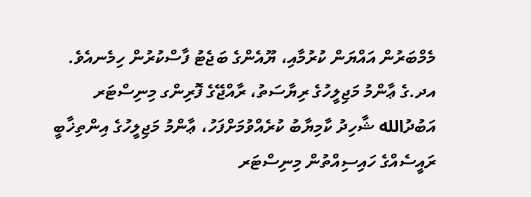މެމްބަރުން އައްޔަން ކުރުމާއި، ޔޫއެންގެ ބަޖެޓު ފާސްކުރުން ހިމެނއެވެ.
އދ.ގެ ޢާންމު މަޖިލީހުގެ ރިޔާސަތު، ރާއްޖޭގެ ފޮރިންގ މިނިސްޓަރ އަބުދުالله ޝާހިދު ކާމިޔާބު ކުރެއްވުމަށްފަހު، ޢާންމު މަޖިލީހުގެ އިންތިޚާބީ ރައީސެއްގެ ހައިސިއްތުން މިނިސްޓަރ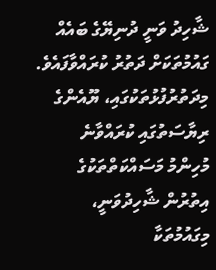ޝާހިދު ވަނީ ދުނިޔޭގެ ބައެއް ގައުމުތަކަށް ދަތުރު ކުރައްވާފައެވެ.
މިދަތުރުފުޅުތަކުގައި، ޔޫއެންގެ ރިޔާސަތުގައި ކުރައްވާނެ މުހިންމު މަސައްކަތްތަކުގެ އިތުރުން ޝާހިދުވަނީ، މިގައުމުތަކާ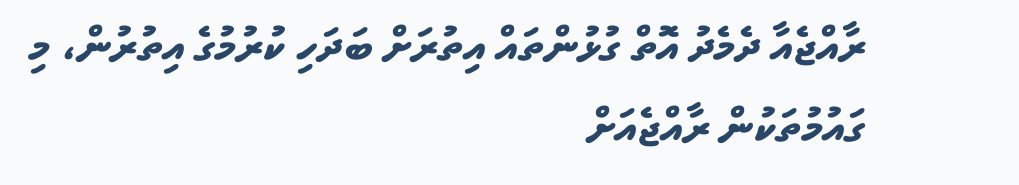ރާއްޖެއާ ދެމެދު އޮތް ގުޅުންތައް އިތުރަށް ބަދަހި ކުރުމުގެ އިތުރުން، މި ގައުމުތަކުން ރާއްޖެއަށް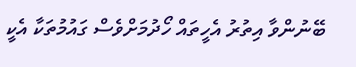ބޭނުންވާ އިތުރު އެހީތައް ހޯދުމަށްވެސް ގައުމުތަކާ އެކީ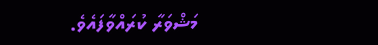މަޝްވަރާ ކުރައްވާފައެވެ.